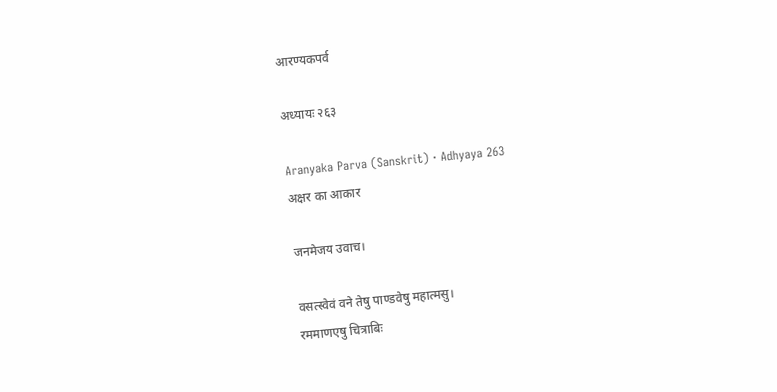आरण्यकपर्व

अध्यायः २६३

Aranyaka Parva (Sanskrit) · Adhyaya 263
अक्षर का आकार

जनमेजय उवाच।

वसत्स्वेवं वने तेषु पाण्डवेषु महात्मसु।
रममाणएषु चित्राबिः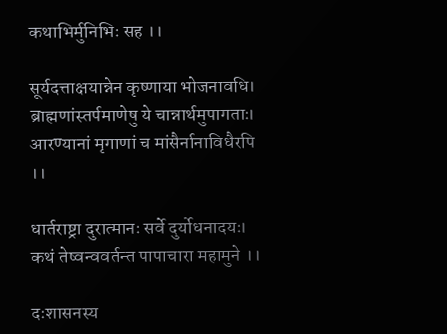कथाभिर्मुनिभिः सह ।।

सूर्यदत्ताक्षयान्नेन कृष्णाया भोजनावधि।
ब्राह्मणांस्तर्पमाणेषु ये चान्नार्थमुपागताः।
आरण्यानां मृगाणां च मांसैर्नानाविधैरपि ।।

धार्तराष्ट्रा दुरात्मानः सर्वे दुर्योधनादयः।
कथं तेष्वन्ववर्तन्त पापाचारा महामुने ।।

दःशासनस्य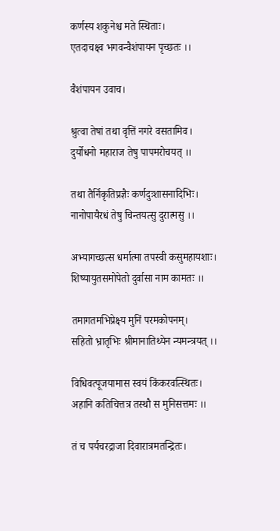कर्णस्य शकुनेश्च मते स्थिताः।
एतदाचक्ष्व भगवन्वैशंपायन पृच्छतः ।।

वैशंपायन उवाच।

श्रुत्वा तेषां तथा वृत्तिं नगरे वसतामिव।
दुर्योधनो महाराज तेषु पापमरोचयत् ।।

तथा तैर्निकृतिप्रज्ञैः कर्णदुःशासनादिभिः।
नानोपायैरधं तेषु चिन्तयत्सु दुरात्मसु ।।

अभ्यागच्छत्स धर्मात्मा तपस्वी कसुमहायशाः।
शिष्यायुतसमोपेतो दुर्वासा नाम कामतः ।।

तमागतमभिप्रेक्ष्य मुनिं परमकोपनम्।
सहितो भ्रातृभिः श्रीमानातिथ्येन न्यमन्त्रयत् ।।

विधिवत्पूजयामास स्वयं किंकरवत्स्थितः।
अहानि कतिचित्तत्र तस्थौ स मुनिसत्तमः ।।

तं च पर्यचरद्राजा दिवारात्रमतन्द्रितः।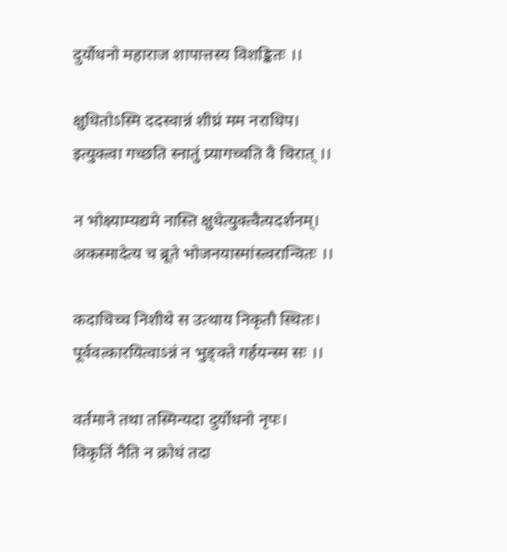दुर्योधनो महाराज शापात्तस्य विशङ्कितः ।।

क्षुधितोऽस्मि ददस्वान्नं शीघ्रं मम नराधिप।
इत्युक्त्वा गच्छति स्नातुं प्र्यागच्चति वै चिरात् ।।

न भोक्ष्याम्यद्यमे नास्ति क्षुधेत्युक्त्वैत्यदर्शनम्।
अकस्मादेत्य च ब्रूते भोजनयास्मांस्त्वरान्वितः ।।

कदाचिच्च निशीथे स उत्थाय निकृतौ स्थितः।
पूर्ववत्कारयित्वाऽन्नं न भुङ्क्ते गर्हयन्स्म सः ।।

वर्तमाने तथा तस्मिन्यदा दुर्योधनो नृपः।
विकृतिं नैति न क्रोधं तदा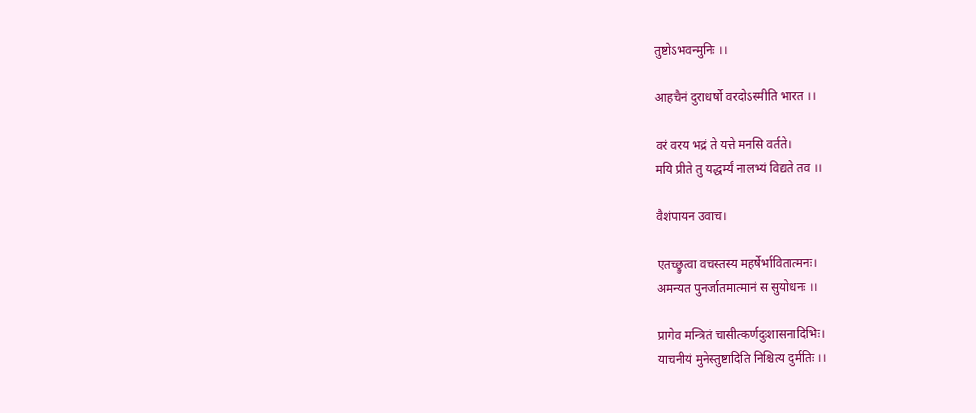तुष्टोऽभवन्मुनिः ।।

आहचैनं दुराधर्षो वरदोऽस्मीति भारत ।।

वरं वरय भद्रं ते यत्ते मनसि वर्तते।
मयि प्रीते तु यद्धर्म्यं नालभ्यं विद्यते तव ।।

वैशंपायन उवाच।

एतच्छ्रुत्वा वचस्तस्य महर्षेर्भावितात्मनः।
अमन्यत पुनर्जातमात्मानं स सुयोधनः ।।

प्रागेव मन्त्रितं चासीत्कर्णदुःशासनादिभिः।
याचनीयं मुनेस्तुष्टादिति निश्चित्य दुर्मतिः ।।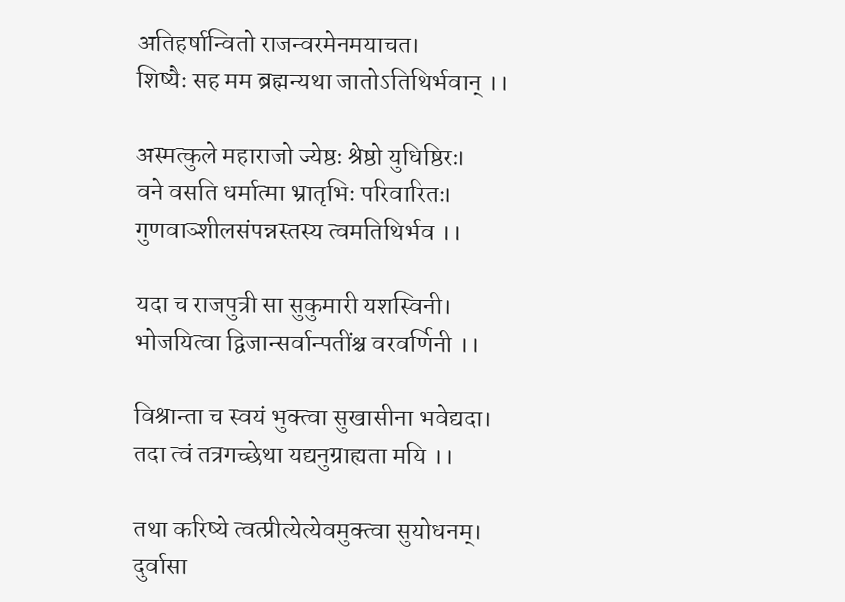अतिहर्षान्वितो राजन्वरमेनमयाचत।
शिष्यैः सह मम ब्रह्मन्यथा जातोऽतिथिर्भवान् ।।

अस्मत्कुले महाराजो ज्येष्ठः श्रेष्ठो युधिष्ठिरः।
वने वसति धर्मात्मा भ्रातृभिः परिवारितः।
गुणवाञ्शीलसंपन्नस्तस्य त्वमतिथिर्भव ।।

यदा च राजपुत्री सा सुकुमारी यशस्विनी।
भोजयित्वा द्विजान्सर्वान्पतींश्च वरवर्णिनी ।।

विश्रान्ता च स्वयं भुक्त्वा सुखासीना भवेद्यदा।
तदा त्वं तत्रगच्छेथा यद्यनुग्राह्यता मयि ।।

तथा करिष्ये त्वत्प्रीत्येत्येवमुक्त्वा सुयोधनम्।
दुर्वासा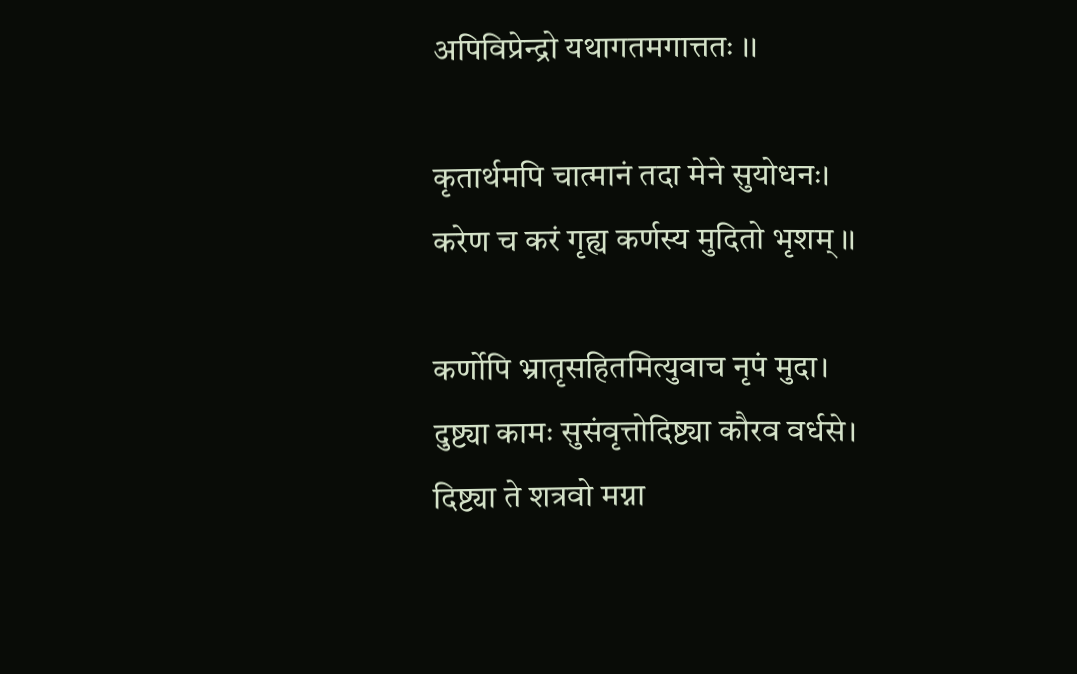अपिविप्रेन्द्रो यथागतमगात्ततः ।।

कृतार्थमपि चात्मानं तदा मेने सुयोधनः।
करेण च करं गृह्य कर्णस्य मुदितो भृशम् ।।

कर्णोपि भ्रातृसहितमित्युवाच नृपं मुदा।
दुष्ट्या कामः सुसंवृत्तोदिष्ट्या कौरव वर्धसे।
दिष्ट्या ते शत्रवो मग्ना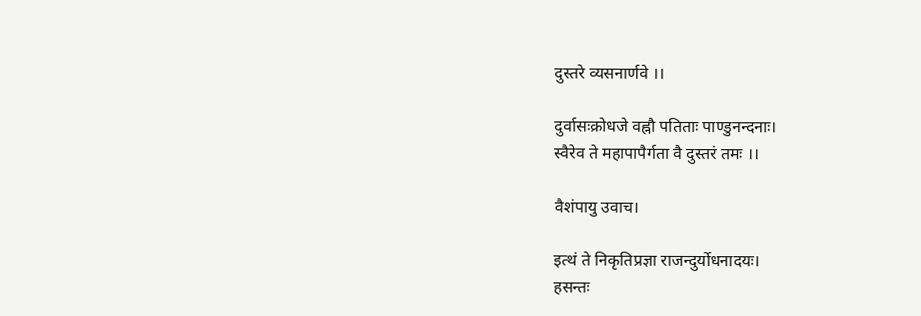दुस्तरे व्यसनार्णवे ।।

दुर्वासःक्रोधजे वह्नौ पतिताः पाण्डुनन्दनाः।
स्वैरेव ते महापापैर्गता वै दुस्तरं तमः ।।

वैशंपायु उवाच।

इत्थं ते निकृतिप्रज्ञा राजन्दुर्योधनादयः।
हसन्तः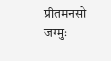प्रीतमनसो जग्मुः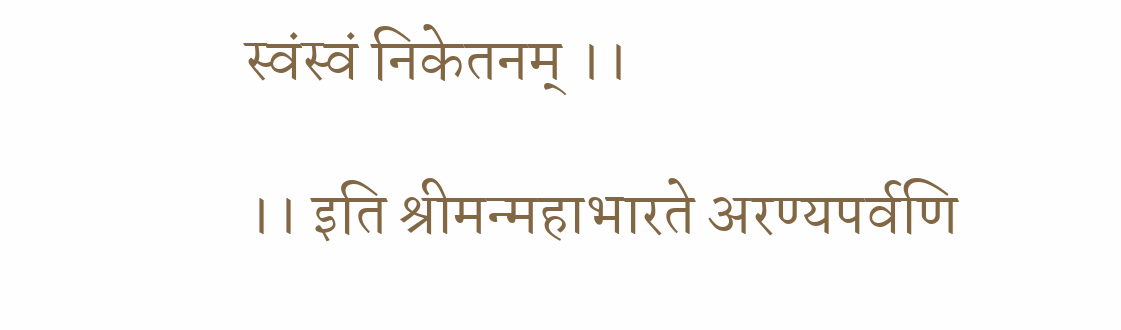स्वंस्वं निकेतनम् ।।

।। इति श्रीमन्महाभारते अरण्यपर्वणि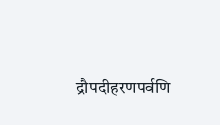द्रौपदीहरणपर्वणि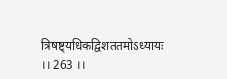त्रिषष्ट्यधिकद्विशततमोऽध्यायः ।। 263 ।।